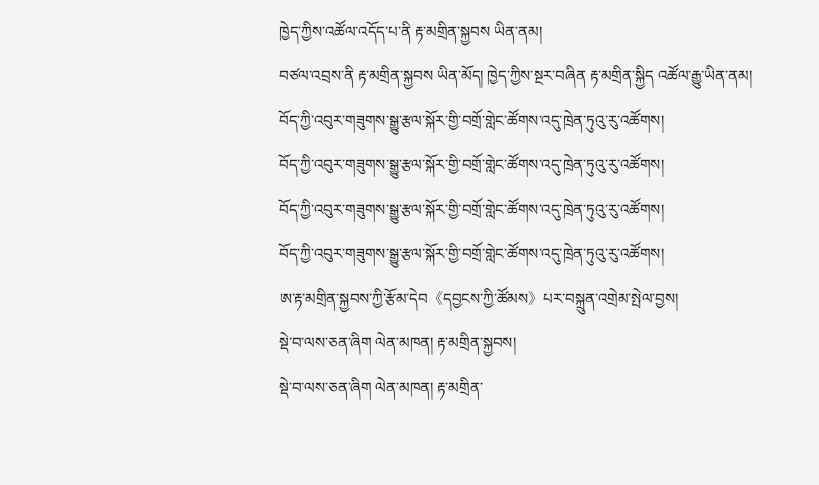ཁྱེད་ཀྱིས་འཚོལ་འདོད་པ་ནི རྟ་མགྲིན་སྐྱབས ཡིན་ནམ།
བཙལ་འབྲས་ནི རྟ་མགྲིན་སྐྱབས ཡིན་མོད། ཁྱེད་ཀྱིས་སྔར་བཞིན རྟ་མགྲིན་སྐྱིད འཚོལ་རྒྱུ་ཡིན་ནམ།
བོད་ཀྱི་འབུར་གཟུགས་སྒྱུ་རྩལ་སྐོར་གྱི་བགྲོ་གླེང་ཚོགས་འདུ་ཁྲེན་ཏུའུ་རུ་འཚོགས།
བོད་ཀྱི་འབུར་གཟུགས་སྒྱུ་རྩལ་སྐོར་གྱི་བགྲོ་གླེང་ཚོགས་འདུ་ཁྲེན་ཏུའུ་རུ་འཚོགས།
བོད་ཀྱི་འབུར་གཟུགས་སྒྱུ་རྩལ་སྐོར་གྱི་བགྲོ་གླེང་ཚོགས་འདུ་ཁྲེན་ཏུའུ་རུ་འཚོགས།
བོད་ཀྱི་འབུར་གཟུགས་སྒྱུ་རྩལ་སྐོར་གྱི་བགྲོ་གླེང་ཚོགས་འདུ་ཁྲེན་ཏུའུ་རུ་འཚོགས།
ཨ་རྟ་མགྲིན་སྐྱབས་ཀྱི་རྩོམ་དེབ《དབྱངས་ཀྱི་ཚོམས》པར་བསྐྲུན་འགྲེམ་སྤེལ་བྱས།
སྡེ་བ་ལས་ཅན་ཞིག ལེན་མཁན། རྟ་མགྲིན་སྐྱབས།
སྡེ་བ་ལས་ཅན་ཞིག ལེན་མཁན། རྟ་མགྲིན་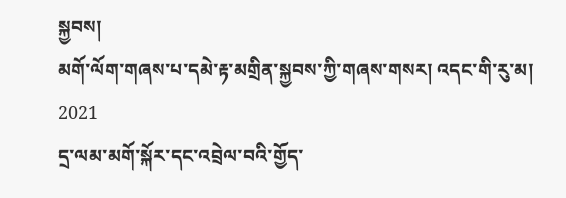སྐྱབས།
མགོ་ལོག་གཞས་པ་དམེ་རྟ་མགྲིན་སྐྱབས་ཀྱི་གཞས་གསར། འདང་གི་རུ་མ། 2021
དྲ་ལམ་མགོ་སྐོར་དང་འབྲེལ་བའི་གྱོད་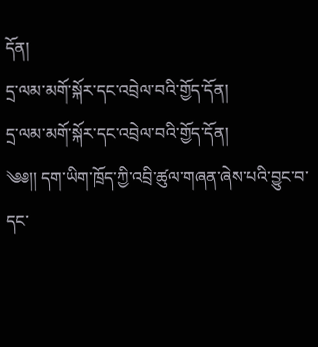དོན།
དྲ་ལམ་མགོ་སྐོར་དང་འབྲེལ་བའི་གྱོད་དོན།
དྲ་ལམ་མགོ་སྐོར་དང་འབྲེལ་བའི་གྱོད་དོན།
༄༅།། དག་ཡིག་ཁྲོད་ཀྱི་འབྲི་ཚུལ་གཞན་ཞེས་པའི་བྱུང་བ་དང་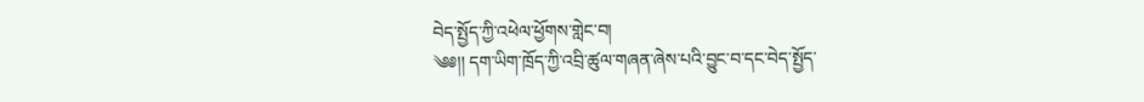བེད་སྤྱོད་ཀྱི་འཕེལ་ཕྱོགས་གླེང་བ།
༄༅།། དག་ཡིག་ཁྲོད་ཀྱི་འབྲི་ཚུལ་གཞན་ཞེས་པའི་བྱུང་བ་དང་བེད་སྤྱོད་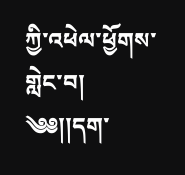ཀྱི་འཕེལ་ཕྱོགས་གླེང་བ།
༄༅།།དག་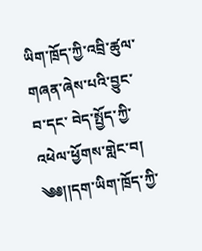ཡིག་ཁྲོད་ཀྱི་འབྲི་ཚུལ་གཞན་ཞེས་པའི་བྱུང་བ་དང་ བེད་སྤྱོད་ཀྱི་འཕེལ་ཕྱོགས་གླེང་བ།
༄༅།།དག་ཡིག་ཁྲོད་ཀྱི་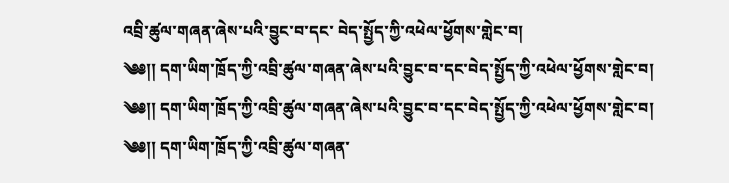འབྲི་ཚུལ་གཞན་ཞེས་པའི་བྱུང་བ་དང་ བེད་སྤྱོད་ཀྱི་འཕེལ་ཕྱོགས་གླེང་བ།
༄༅།། དག་ཡིག་ཁྲོད་ཀྱི་འབྲི་ཚུལ་གཞན་ཞེས་པའི་བྱུང་བ་དང་བེད་སྤྱོད་ཀྱི་འཕེལ་ཕྱོགས་གླེང་བ།
༄༅།། དག་ཡིག་ཁྲོད་ཀྱི་འབྲི་ཚུལ་གཞན་ཞེས་པའི་བྱུང་བ་དང་བེད་སྤྱོད་ཀྱི་འཕེལ་ཕྱོགས་གླེང་བ།
༄༅།། དག་ཡིག་ཁྲོད་ཀྱི་འབྲི་ཚུལ་གཞན་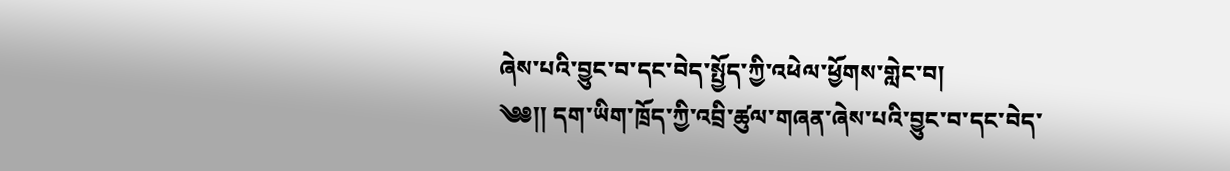ཞེས་པའི་བྱུང་བ་དང་བེད་སྤྱོད་ཀྱི་འཕེལ་ཕྱོགས་གླེང་བ།
༄༅།། དག་ཡིག་ཁྲོད་ཀྱི་འབྲི་ཚུལ་གཞན་ཞེས་པའི་བྱུང་བ་དང་བེད་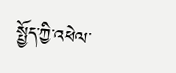སྤྱོད་ཀྱི་འཕེལ་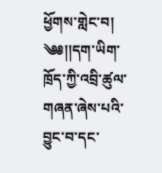ཕྱོགས་གླེང་བ།
༄༅།།དག་ཡིག་ཁྲོད་ཀྱི་འབྲི་ཚུལ་གཞན་ཞེས་པའི་བྱུང་བ་དང་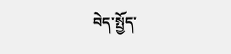བེད་སྤྱོད་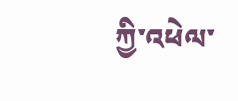ཀྱི་འཕེལ་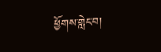ཕྱོགས་གླེང་བ།